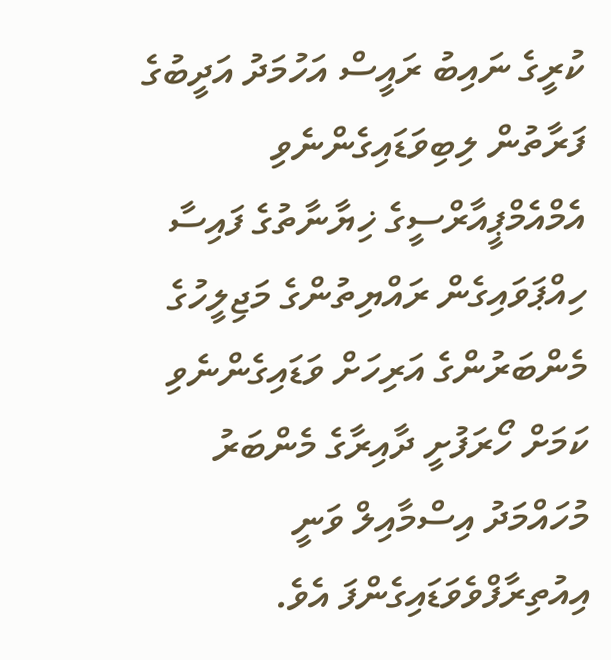ކުރީގެ ނައިބު ރައީސް އަހުމަދު އަދީބުގެ ފަރާތުން ލިބިވަޑައިގެންނެވި އެމްއެމްޕީއާރްސީގެ ޚިޔާނާތުގެ ފައިސާ ހިއްޕަވައިގެން ރައްޔިތުންގެ މަޖިލީހުގެ މެންބަރުންގެ އަރިހަށް ވަޑައިގެންނެވި ކަމަށް ހޯރަފުށީ ދާއިރާގެ މެންބަރު މުހައްމަދު އިސްމާއިލް ވަނީ އިއުތިރާފްވެވަޑައިގެންފަ އެވެ.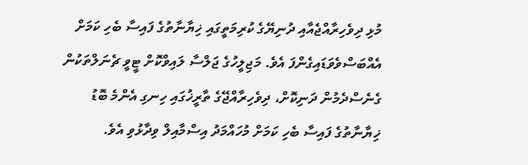މުޅި ދިވެހިރާއްޖެއާއި ދުނިޔޭގެ ކުރިމަތީގައި ޚިޔާނާތުގެ ފައިސާ ބެހި ކަމަށް އެއްބަސްވެވަޑައިގެންފަ އެވެ. މަޖިލީހުގެ ޖަލްސާ ލައިވްކޮށް ޓީވީ ޗެނަލްތަކުން ގެނެސްދެމުން ދަނިކޮށް، ދިވެހިރާއްޖޭގެ ތާރީޚުގައި ހިނގި އެންމެ ބޮޑު ޚިޔާނާތުގެ ފައިސާ ބެހި ކަމަށް މުހައްމަދު އިސްމާއިލް ވިދާޅުވި އެވެ.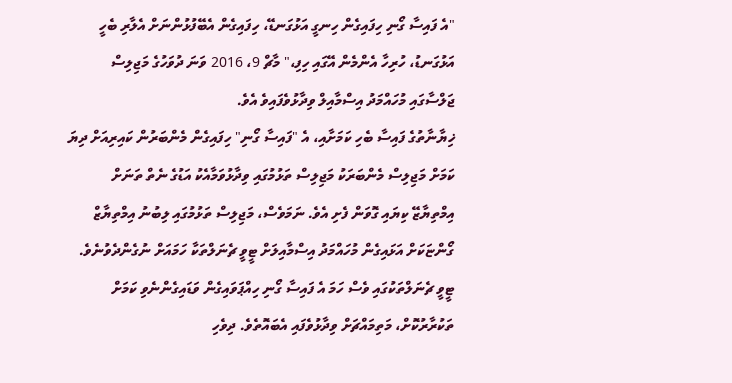"އެ ފައިސާ ގޯނި ހިފައިގެން ހިނގީ އަޅުގަނޑޭ، ހިފައިގެން އެބޭފުޅުންނަށް އެލާރި ބެހީ އަޅުގަނޑު، ހުރިހާ އެންމެން އޭގައި ހިފި،" މާޗް 9، 2016 ވަނަ ދުވަހުގެ މަޖިލިސް ޖަލްސާގައި މުހައްމަދު އިސްމާއިލް ވިދާޅުވެފައިވެ އެވެ.
ޚިޔާނާތުގެ ފައިސާ ބެހި ކަމަށާއި، އެ "ފައިސާ ގޯނި" ހިފައިގެން މެންބަރުން ކައިރިއަށް ދިޔަ ކަމަށް މަޖިލިސް މެންބަރަކު މަޖިލިސް ތަޅުމުގައި ވިދާޅުވަމާއެކު އަޑުގެ ނެތް ތަނަށް އިމްތިޔާޒޭ ކިޔައި ގޮވަން ފެށި އެވެ. ނަމަވެސް، މަޖިލިސް ތަޅުމުގައި ލިބުނު އިމްތިޔާޒް ގޯންޏަކަށް އަޅައިގެން މުހައްމަދު އިސްމާއިލަށް ޓީވީ ޗެނަލްތަކާ ހަމައަށް ނުގެންދެވުނެވެ. ޓީވީ ޗެނަލްތަކުގައި ވެސް ހަމަ އެ ފައިސާ ގޯނި ހިއްޕަވައިގެން ވަޑައިގެންނެވި ކަމަށް ތަކުރާރުކޮށް، މަތިމައްޗަށް ވިދާޅުވެފައި އެބައޮތެވެ. ދިވެހި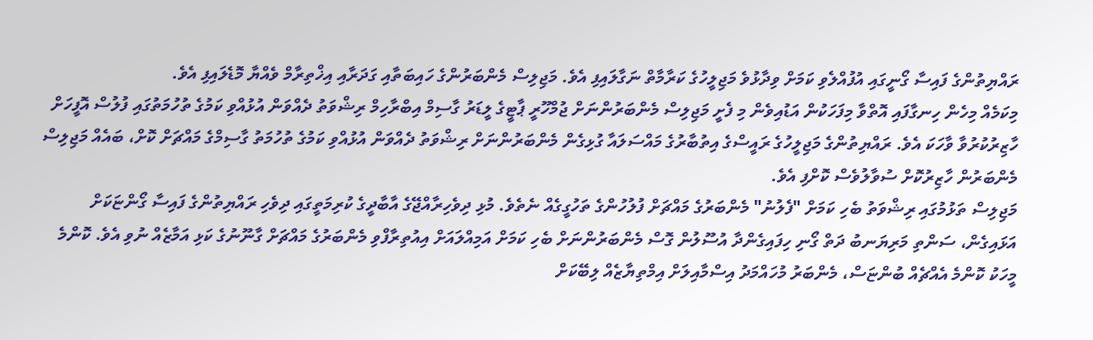ރައްޔިތުންގެ ފައިސާ ގޯނީގައި އުފުއްލެވި ކަމަށް ވިދާޅުވެ މަޖިލީހުގެ ކަރާމާތް ނަގާލައިފި އެވެ. މަޖިލިސް މެންބަރުންގެ ހައިބަތާއި ގަދަރާއި އިޚްތިރާމް ވެއްޔާ މޮޑެލައިފި އެވެ.
މިކަމެއް މިހެން ހިނގާފައި އޮތްވާ މިފަހަކުން އަޑުއިވެން މި ފެށީ މަޖިލިސް މެންބަރުންނަށް ޖުމްހޫރީ ޕާޓީގެ ލީޑަރު ގާސިމް އިބްރާހިމް ރިޝްވަތު ދެއްވަން އުޅުއްވި ކަމުގެ ތުހުމަތުގައި ފުލުސް އޮފީހަށް ހާޒިރުކުރުވާ ވާހަކަ އެވެ. ރައްޔިތުންގެ މަޖިލީހުގެ ރައީސްގެ އިތުބާރުގެ މައްސަލައާ ގުޅިގެން މެންބަރުންނަށް ރިޝްވަތު ދެއްވަން އުޅުއްވި ކަމުގެ ތުހުމަތު ގާސިމްގެ މައްޗަށް ކޮށް، ބައެއް މަޖިލިސް މެންބަރުން ހާޒިރުކޮށް ސުވާލުވެސް ކޮށްފި އެވެ.
މަޖިލިސް ތަޅުމުގައި ރިޝްވަތު ބެހި ކަމަށް "ފެލުނު" މެންބަރުގެ މައްޗަށް ފުލުހުންގެ ތަހުގީގެއް ނެތެވެ. މުޅި ދިވެހިރާއްޖޭގެ އާބާދީގެ ކުރިމަތީގައި ދިވެހި ރައްޔިތުންގެ ފައިސާ ގޯންޏަކަށް އަޅައިގެން، ސަންތި މަރިޔަނބު ދަތް ގޯނި ހިފައިގެންދާ އުސޫލުން ގޮސް މެންބަރުންނަށް ބެހި ކަމަށް އަމިއްލައަށް އިއުތިރާފްވި މެންބަރުގެ މައްޗަށް ގާނޫނުގެ ކަޅި އަމާޒެއް ނުވި އެވެ. ކޮންމެ މީހަކު ކޮންމެ އެއްޗެއް ބުންޏަސް، މެންބަރު މުހައްމަދު އިސްމާއިލަށް އިމްތިޔާޒެއް ލިބޭކަށް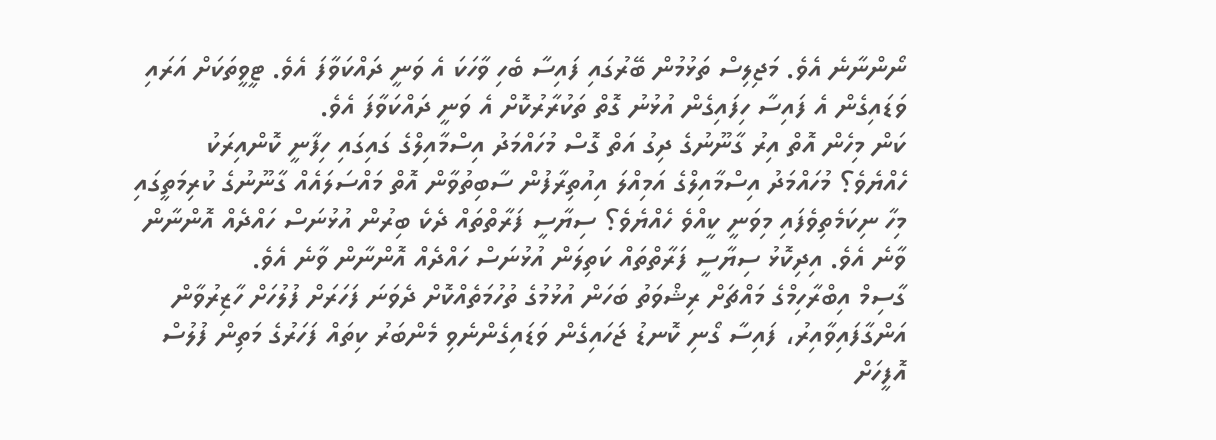ނޯންނާނެ އެވެ. މަޖިލިސް ތަޅުމުން ބޭރުގައި ފައިސާ ބެހި ވާހަކަ އެ ވަނީ ދައްކަވާފަ އެވެ. ޓީވީތަކަށް އަރައި ވަޑައިގެން އެ ފައިސާ ހިފައިގެން އުޅުނު ގޮތް ތަކުރާރުކޮށް އެ ވަނީ ދައްކަވާފަ އެވެ.
ކަން މިހެން އޮތް އިރު ގާނޫނުގެ ދިގު އަތް ގޮސް މުހައްމަދު އިސްމާއިލްގެ ގައިގައި ހިފާނީ ކޮންއިރަކު ހެއްޔެވެ؟ މުހައްމަދު އިސްމާއިލްގެ އަމިއްލަ އިއުތިރާފުން ސާބިތުވާން އޮތް މައްސަލައެއް ގާނޫނުގެ ކުރިމަތީގައި މިހާ ނިކަމެތިވެފައި މިވަނީ ކީއްވެ ހެއްޔެވެ؟ ސިޔާސީ ފަރާތްތައް ދެކެ ބިރުން އުޅުނަސް ހައްދެއް އޮންނާން ވާނެ އެވެ. އިދިކޮޅު ސިޔާސީ ފަރާތްތައް ކަތިލަން އުޅުނަސް ހައްދެއް އޮންނާން ވާނެ އެވެ.
ގާސިމް އިބްރާހިމްގެ މައްޗަށް ރިޝްވަތު ބަހަން އުޅުމުގެ ތުހުމަތެއްކޮށް ދެވަނަ ފަހަރަށް ފުލުހަށް ހާޒިރުވާން އަންގާފައިވާއިރު، ފައިސާ ގޯނި ކޮނޑު ޖަހައިގެން ވަޑައިގެންނެވި މެންބަރު ކިތައް ފަހަރުގެ މަތިން ފުލުސް އޮފީހަށް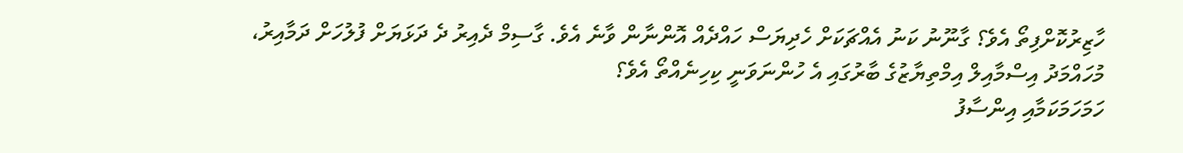ހާޒިރުކޮށްފިތޯ އެވެ؟ ގާނޫނު ކަނު އެއްޗަކަށް ހެދިޔަސް ހައްދެއް އޮންނާން ވާނެ އެވެ. ގާސިމް ދެއިރު ދެ ދަޅަޔަށް ފުލުހަށް ދަމާއިރު، މުހައްމަދު އިސްމާއިލް އިމްތިޔާޒުގެ ބާރުގައި އެ ހުންނަވަނީ ކިހިނެއްތޯ އެވެ؟
ހަމަހަމަކަމާއި އިންސާފު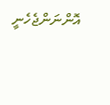އޮންނަންޖެހެނީ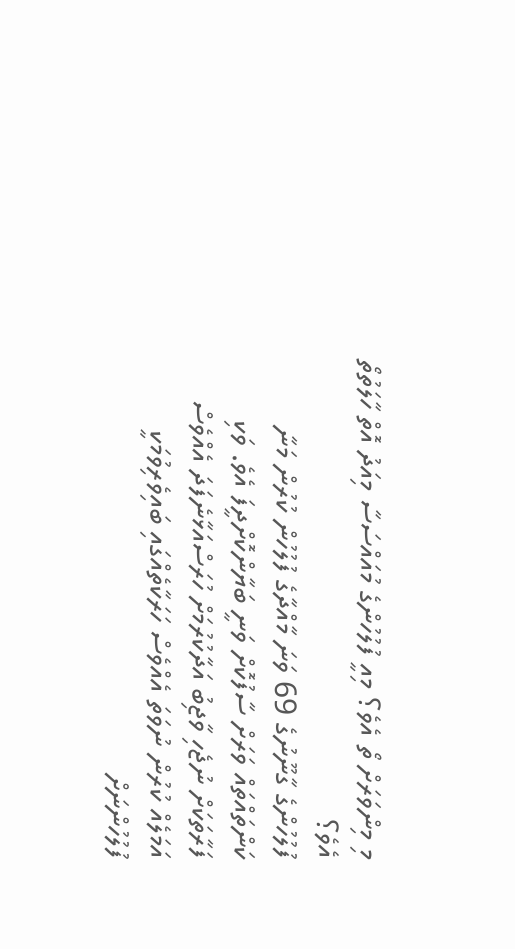މި މިންވަރަށް ތޯ އެވެ؟ މިއީ ފުލުހުންގެ މުއައްސަސާ މިއަދު އޮތް ހާލަތުތޯ އެވެ؟
ފުލުހުންގެ ގާނޫނުގެ 69 ވަނަ މާއްދާގެ ފުލުހުން ކުރުން މަނާ ކަންތައްތައް ވަރަށް ސާފުކޮށް ވަނީ ބަޔާންކޮށްދީފަ އެވެ. ވަކި ފަރާތަކަށް ނުޖެހި ވާޖިބު އަދާކުރުމަށް ހުރަސްއަޅާނެފަދަ އެއްވެސް އަމަލެއް ކުރުން ނުވަތަ އެއްވެސް ހަރަކާތެއްގައި ބައިވެރިވުމަކީ ފުލުހުންނަށް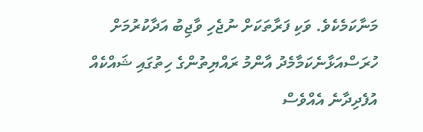މަނާކަމެކެވެ. ވަކި ފަރާތަކަށް ނުޖެހި ވާޖިބު އަދާކުރުމަށް ހުރަސްއަޅާނެކަމާމެދު އާންމު ރައްޔިތުންގެ ހިތުގައި ޝައްކެއް އުފެދިދާނެ އެއްވެސް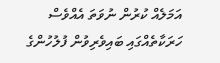އަމަލެއް ކުރުން ނުވަތަ އެއްވެސް ހަރަކާތެއްގައި ބައިވެރިވުން ފުލުހުންގެ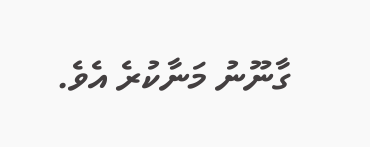ގާނޫނު މަނާކުރެ އެވެ.